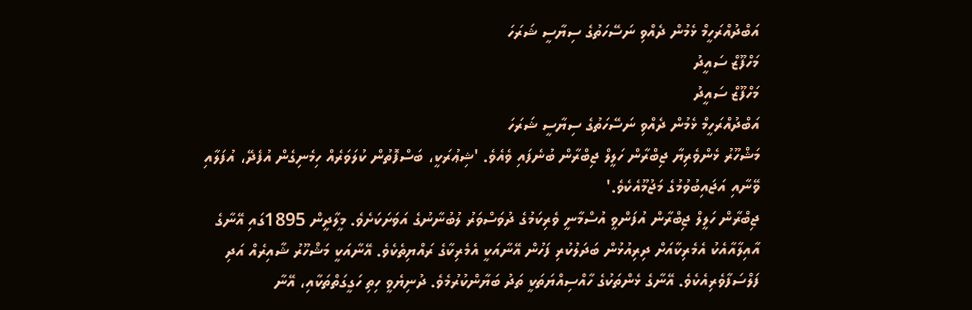އަބްދުއްރަހީމް ޅެމުން ދެއްވި ނަސޭހަތުގެ ސިޔާސީ ޝަރަހަ
މަހްފޫޒް ސައީދު
މަހްފޫޒް ސައީދު
އަބްދުއްރަހީމް ޅެމުން ދެއްވި ނަސޭހަތުގެ ސިޔާސީ ޝަރަހަ
މަޝްހޫރު ޅެންވެރިޔާ ޖިބްރާން ހަލީލް ޖިބްރާން ބުނެފައި ވެއެވެ. 'ޝިޢުރަކީ، ބަސްފޮތުން ކުލަވަރެއް ހިމެނިގެން އުފެދޭ، އުފަލާއި ވޭނާއި އަޖައިބުވުމުގެ މަޖުމޫއެކެވެ.'
ޖިބްރާން ހަލީލް ޖިބްރާން އުފަންވީ އުސްމާނީ ވެރިކަމުގެ ދުވަސްވަރު ލުބުނާނުގެ އަވަށަކަށެވެ. މީލާދީން 1895ގައި އޭނާގެ އާއިލާއާއެކު އެމެރިކާއަށް ދިރިއުޅުން ބަދަލުކުރި ފަހުން އޭނާއަކީ އެމެރިކާގެ ރައްޔިތެކެވެ. އޭނާއަކީ މަޝްހޫރު ޝާއިރެއް އަދި ފަލްސަފާވެރިއެކެވެ. އޭނާގެ ޅެންތަކުގެ ހާއްސިއްޔަތަކީ ތަދު ބަޔާންކުރުމެވެ. ދުނިޔެވީ ހިތި ހަގީގަތްތަކާއި، އޭނާ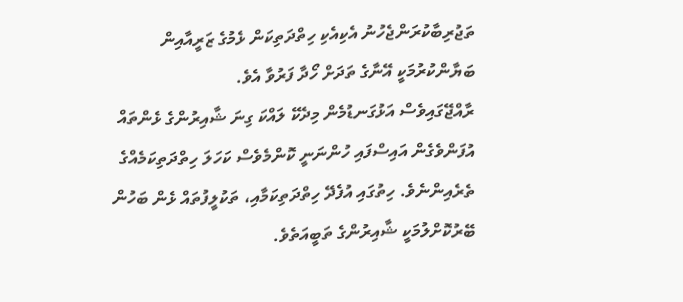ތަޖުރިބާކުރަންޖެހުނު އެކިއެކި ހިތްދަތިކަން ޅެމުގެ ޒަރީއާއިން ބަޔާންކުރުމަކީ އޭނާގެ ތަދަށް ހޯދާ ފަރުވާ އެވެ.
ރާއްޖޭގައިވެސް އަޅުގަނޑުމެން މިދެކޭ ލައްކަ ގިނަ ޝާއިރުންގެ ޅެންތައް އުފަންވެގެން އައިސްފައި ހުންނަނީ ކޮންމެވެސް ކަހަލަ ހިތްދަތިކަމެއްގެ ތެރެއިންނެވެ. ހިތުގައި އުފެދޭ ހިތްދަތިކަމާއި، ތަކުލީފުތައް ޅެން ބަހުން ބޭރުކޮށްލުމަކީ ޝާއިރުންގެ ތަބީއަތެވެ.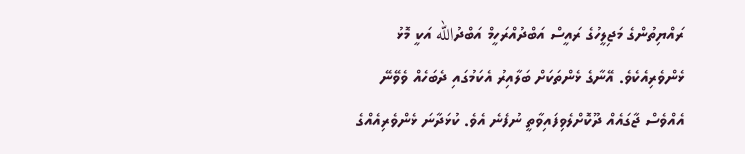ރައްޔިތުންގެ މަޖިލީހުގެ ރައީސް އަބްދުއްރަހީމް އަބްދުالله އަކީ މޮޅު ޅެންވެރިއެކެވެ. އޭނާގެ ޅެންތަކަށް ބަލާއިރު އެކަމުގައި ދެބަހެއް ވެވޭނޭ އެއްވެސް ޖާގައެއް ދޫކޮށްލެވިފައިވާތީ ނުފެނެ އެވެ. ކުޅަދާނަ ޅެންވެރިއެއްގެ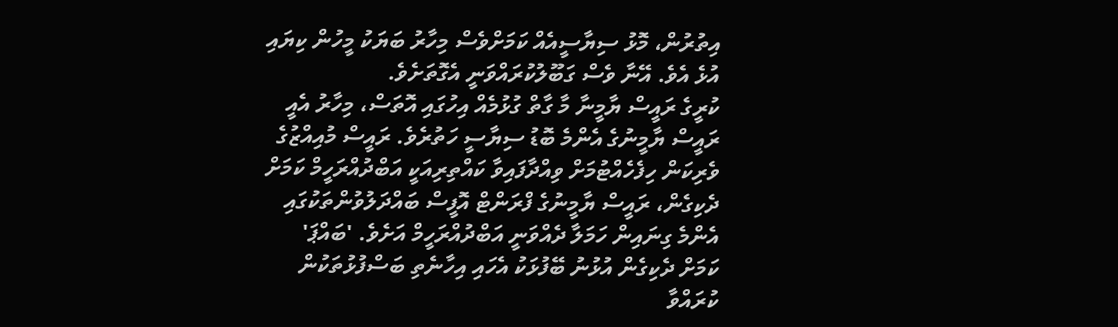އިތުރުން، މޮޅު ސިޔާސީއެއް ކަމަށްވެސް މިހާރު ބަޔަކު މީހުން ކިޔައި އުޅެ އެވެ. އޭނާ ވެސް ގަބޫލުކުރައްވަނީ އެގޮތަށެވެ.
ކުރީގެ ރައީސް ޔާމީނާ މާ ގާތް ގުޅުމެއް އިހުގައި އޮތަސް، މިހާރު އެއީ ރައީސް ޔާމީނުގެ އެންމެ ބޮޑު ސިޔާސީ ހަތުރެވެ. ރައީސް މުއިއްޒުގެ ވެރިކަން ހިފެހެއްޓުމަށް ވިއްދާފައިވާ ކައްތިރިއަކީ އަބްދުއްރަހީމް ކަމަށް ދެކިގެން، ރައީސް ޔާމީނުގެ ފްރަންޓް އޮފީސް ބައްދަލުވުންތަކުގައި އެންމެ ގިނައިން ހަމަލާ ދެއްވަނީ އަބްދުއްރަހީމް އަށެވެ. 'ބައްޕަ' ކަމަށް ދެކިގެން އުޅުނު ބޭފުޅަކު އެހައި އިހާނެތި ބަސްފުޅުތަކުން ކުރައްވާ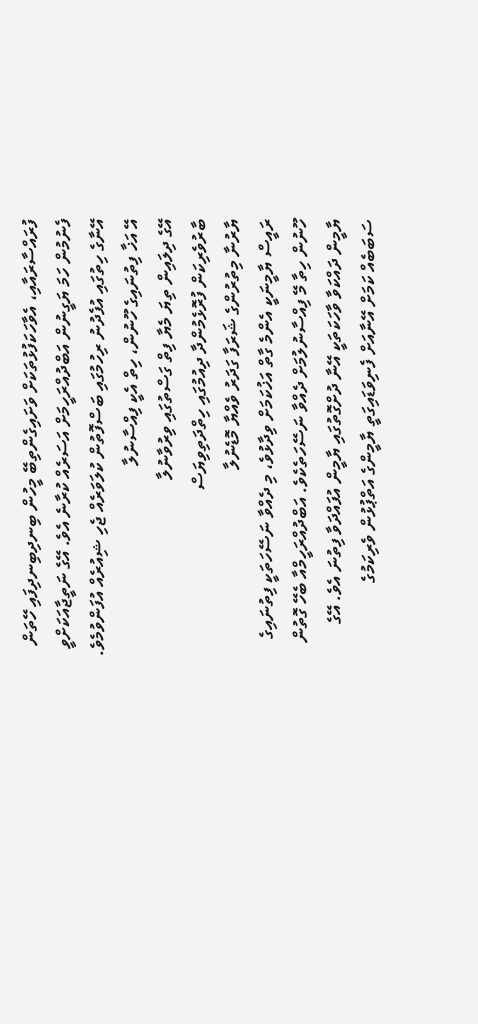ފުރައްސާރައާއި، އެވާހަކަފުޅުތަކަށް ވަށައިގެންތިބޭ މީހުން ބިނދިބިނދިފައި ހޭތަން ފެނުމުން ހަމަ ޔަގީނުން އަބްދުއްރަހީމަށް އަސަރެއް ކުރާނެ އެވެ. އޭގެ ނަތީޖާއަކަށްވީ އޭނާގެ ހިތުގައި އުފެދުނު ރިހުމުގައި ބަސްފޮތުން ކުލަވަރެއް ޖެހި ޝިއުރެއް އުފަންވުމެވެ.
އޭ އަޚާ ފިތުނައިގެ ހޫނުން، ހިތް އެކީ ފިއްސާނުލާ
އޭގެ ދިލައިން ތިޔަ މެޔާ ފިތް ގަސްތުގައި ވިރުވާނުލާ
ބާރުވެރިކަން ފުރޮޅެމުންދާ ދިއުމުގައި ހިތްދަތިވިޔަސް
ޔާރުނާ މިތުރުންގެ ޝަރަފާ ގަދަރު ވެއްޔާ މޮޑެނުލާ
ރައީސް ޔާމީނަކީ އެންމެ ގާތް އަޚުކަމަށް ވިދާޅުވެ، މި ދެއްވާ ނަސޭހަތަކީ ފިތުނައިގެ ހޫނުން ހިތާ މޭ ފިއްސާނުލުމަށް ދެއްވާ ނަސޭހަތެކެވެ. އަބްދުއްރަހީމްއާ ބެހޭ ގޮތުން ޔާމީން ދައްކަވާ ވާހަކަތަކީ އޭނާ ދުށްގޮތުގައި ޔާމީން އުފައްދަވާ ފިތުނަ އެވެ. އޭގެ ސަބަބެއް ކަމަށް އޭނާއަށް ފެނިވަޑައިގަތީ ޔާމީންގެ އަތްޕުޅުން ވެރިކަމުގެ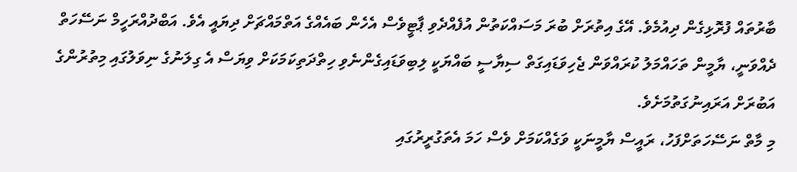ބާރުތައް ފުރޮޅިގެން ދިއުމެވެ. އޭގެ އިތުރަށް ބުރަ މަސައްކަތުން އުފެއްދެވި ޕާޓީވެސް އެހެން ބައެއްގެ އަތްމައްޗަށް ދިޔައީ އެވެ. އަބްދުއްރަހީމް ނަސޭހަތް ދެއްވަނީ، ޔާމީން ތަހައްމަލު ކުރައްވަން ޖެހިވަޑައިގަތް ސިޔާސީ ބައްޔަކީ ލިބިވަޑައިގެންނެވި ހިތްދަތިކަމަކަށް ވިޔަސް އެ ގިލަނުގެ ނިވަލުގައި މިތުރުންގެ އަބުރަށް އަރައިނުގަތުމަށެވެ.
މި މާތް ނަސޭހަތަށްފަހު، ރައީސް ޔާމީނަކީ ވަގެއްކަމަށް ވެސް ހަމަ އެތަގުރީރުގައި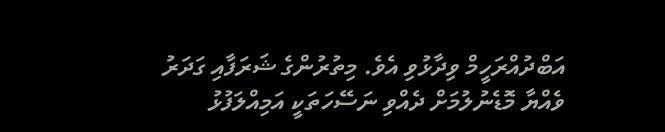އަބްދުއްރަހީމް ވިދާޅުވި އެވެ. މިތުރުންގެ ޝަރަފާއި ގަދަރު ވެއްޔާ މޮޑެނުލުމަށް ދެއްވި ނަސޭހަތަކީ އަމިއްލަފުޅު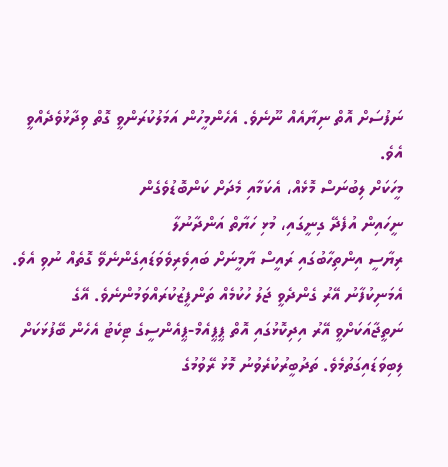ނަފުސަށް އޮތް ނިޔާއެއް ނޫނެވެ. އެހެންމީހުން އަމަލުކުރަންވީ ގޮތް ވިދާޅުވެދެއްވީ އެވެ.
މީހަކަށް ލިބުނަސް މޮޅެއް، އެކަމާއި މެދަށް ކަންބޮޑުވެގެން
ނީހައިން އުފެދޭ ގިނީގައި، މުޅި ހަޔާތް އަންދާނުލާ
ރިޔާސީ އިންތިހާބުގައި ރައީސް ޔާމީނަށް ބައިވެރިވެވަޑައިގެންނެވޭ ގޮތެއް ނުވި އެވެ. އެމަނިކުފާނު އޭރު ގެންދެވީ ޖަލު ހުކުމެއް ތަންފީޒުކުރައްވަމުންނެވެ. އޭގެ ނަތީޖާއަކަށްވީ އޭރު އިދިކޮޅުގައި އޮތް ޕީޕީއެމް-ޕީއެންސީގެ ޓިކެޓު އެހެން ބޭފުޅަކަށް ލިބިވަޑައިގަތުމެވެ. ތަދުބީރުކުރެވުނު މޮޅު ރޭވުމުގެ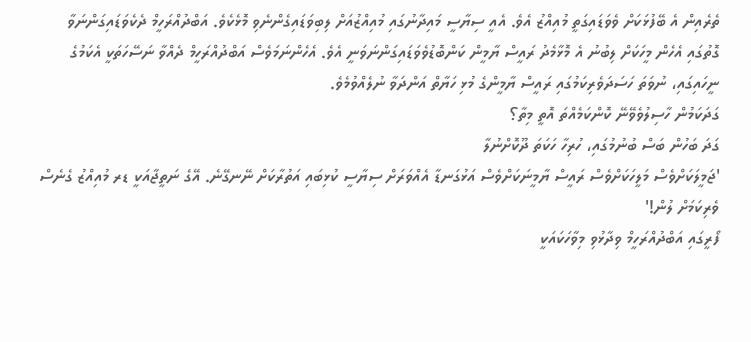ތެރެއިން އެ ބޭފުޅަކަށް ވެވަޑައިގަތީ މުއިއްޒު އެވެ. އެއީ ސިޔާސީ މައިދާނުގައި މުއިއްޒުއަށް ލިބިވަޑައިގެންނެވި މޮޅެކެވެ. އަބްދުއްރަހީމް ދެކެވަޑައިގަންނަވާ ގޮތުގައި އެހެން މީހަކަށް ލިބުނު އެ މޮޅާމެދު ރައީސް ޔާމީން ކަންބޮޑުވެވަޑައިގަންނަވަނީ އެވެ. އެހެންނަމަވެސް އަބްދުއްރަހީމް ދެއްވާ ނަސޭހަތަކީ އެކަމުގެ ނީހައިގައި، ނުވަތަ ހަސަދަވެރިކަމުގައި ރައީސް ޔާމީންގެ މުޅި ހަޔާތް އަންދަވާ ނުލެއްވުމެވެ.
ގަދަކަމުން ހާސިލުވެވޭނޭ ކޮންކަމެއްތަ އޮތީ މިތާ؟
ގަދަ ބަހުން ބަސް ބުނުމުގައި، ހުރިހާ ހަކަތަ ދޫކޮށްނުލާ
'ޖަމީލަކަށްވެސް މަލީހަކަށްވެސް ރައީސް ޔާމީނަކަށްވެސް އަޅުގަނޑާ އެއްވަރަށް ސިޔާސީ ކުޅިބައި އަތުރާކަށް ނޭނގޭނެ. އޭގެ ނަތީޖާއަކީ ޑރ މުއިއްޒު ގެނެސް ވެރިކަމަށް ލުން!'
ފޯރީގައި އަބްދުއްރަހީމް ވިދާޅުވި މިވާހަކައަކީ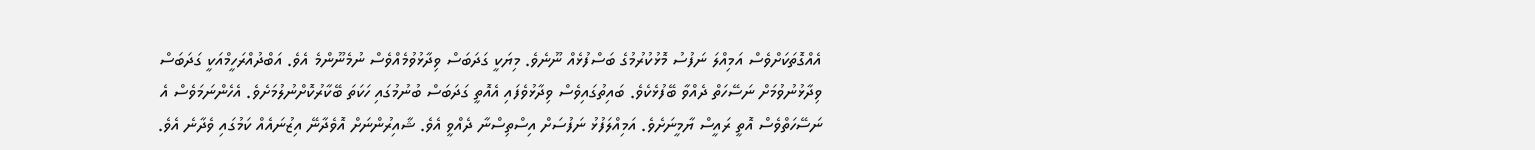އެއްގޮތަކަށްވެސް އަމިއްލަ ނަފުސު މޮޅުކުރުމުގެ ބަސްފުޅެއް ނޫނެވެ. މިޔަކީ ގަދަބަސް ވިދާޅުވުމެއްވެސް ނުމެނޫންމެ އެވެ. އަބްދުއްރަހީމްއަކީ ގަދަބަސް ވިދާޅުނުވުމަށް ނަސޭހަތް ދެއްވާ ބޭފުޅެކެވެ. ބައިތުގައިވެސް ވިދާޅުވެފައި އެއޮތީ ގަދަބަސް ބުނުމުގައި ހަކަތަ ބޭކާރުކޮށްނުލުމަށެވެ. އެހެންނަމަވެސް އެ ނަސޭހަތްވެސް އޮތީ ރައީސް ޔާމީނަށެވެ. އަމިއްލަފުޅު ނަފުސަށް އިސްތިސްނާ ދެއްވީ އެވެ. ޝާއިރުންނަށް އޮވެދާނޭ އިޒުނައެއް ކަމުގައި ވެދާނެ އެވެ.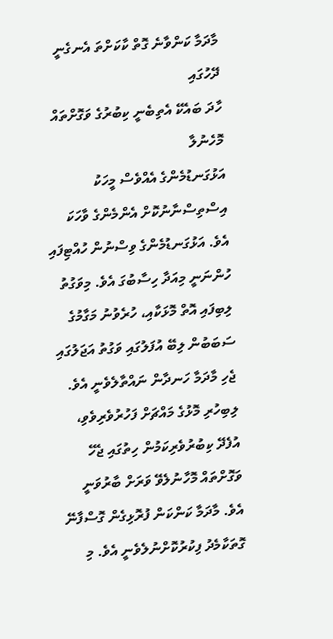މާދަމާ ކަންވާނެ ގޮތް ކާކަށްތަ އެނގެނީ ދޭހުގައި
ހާދަ ބައެކޭ އެތިބެނީ ކިބުރުގެ ވަގޮށްތައް މޮހެނުލާ
އަޅުގަނޑުމެންގެ އެއްވެސް މީހަކު އިސްތިސްނާނުކޮށް އެންމެންގެ ވާހަކަ އެވެ. އަޅުގަނޑުމެންގެ ވިސްނުން ހުއްޓިފައި ހުންނަނީ މިއަދާ ހިސާބުގަ އެވެ. މިވަގުތު ލިބިފައި އޮތް މޮޅަކާއި، ހުރެވުނު މަގާމުގެ ސަބަބުން ލިބޭ އުފަލުގައި ވަގުތު އަޖަލުގައި ޖެހި މާދަމާ ހަނދާން ނައްތާލެވެނީ އެވެ. ލިބިހުރި މޮޅުގެ މައްޗަށް ފަހުރުވެރިވެވި، އުފެދޭ ކިބުރުވެރިކަމުން ހިތުގައި ޖެހޭ ވަގޮށްތައް މޮހާނުލެވޭ ވަރަށް ބާރުވަނީ އެވެ. މާދަމާ ކަންކަން ފުރޮޅިގެން ގޮސްފާނޭ ގޮތަކާމެދު ފިކުރުކޮށްނުލެވެނީ އެވެ. މި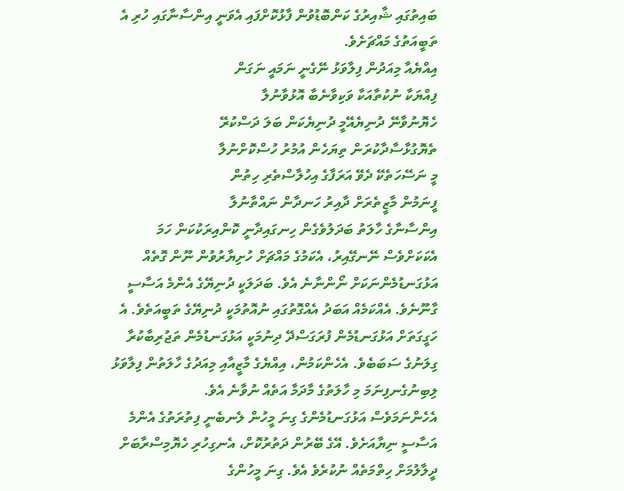ބައިތުގައި ޝާއިރުގެ ކަންބޮޑުވުން ފާޅުކޮށްފައި އެވަނީ އިންސާނާގައި ހުރި އެ ތަބީއަތުގެ މައްޗަށެވެ.
އިއްޔެއާ މިއަދުން ފިލާވަޅު ނޭގެނީ ނަމައީ ނަގަން
ފިއްޔަކާ ނުކުތާއަކާ ވަކިވާނެބާ އޮޅުވާނުލާ
ހެޔޮނުވާނޭ ދުނިޔެއޭމީ ދުނިޔެކަން ބަލަ ދަސްކުރޭ
ތެޔޮގުޅާސާދާކުރަން ތިޔަހެން އުމުރު ހުސްކޮށްނުލާ
މީ ނަސޭހަތެކޭ ދެވޭ އަރަފާގެ އިހުލާސްތެރި ހިތުން
ފީނަމުން މާޒީތެރަށް ދާއިރު ހަނދާން ނައްތާނުލާ
އިންސާނާގެ ހާލަތު ބަދަލުވެގެން ހިނގައިދާނީ ކޮންއިރަކުކަން ހަމަ އެކަކަށްވެސް ނޭނގޭއިރު، އެކަމުގެ މައްޗަށް ހުށިޔާރުވުން ނޫން ގޮތެއް އަޅުގަނޑުމެންނަކަށް ނޯންނާނެ އެވެ. ބަދަލަކީ ދުނިޔޭގެ އެންމެ އަސާސީ ގާނޫނެވެ. އެއްކަމެއް އަބަދު އެއްގޮތުގައި ނުއޮތުމަކީ ދުނިޔޭގެ ތަބީއަތެވެ. އެ ހަގީގަތަށް އަޅުގަނޑުމެން ފުރަގަސްދޭ ދިނުމަކީ އަޅުގަނޑުމެން ތަޖުރިބާކުރާ ގިލަނުގެ ސަބަބެވެ. އެހެންކަމުން، އިއްޔެގެ މާޒީއާއި މިއަދުގެ ހާލަތުން ފިލާވަޅު ލިބިނުގެނފިނަމަ މި ހާލަތުގެ މާދަމާ އަތެއް ނުވާނެ އެވެ.
އެހެންނަމަވެސް އަޅުގަނޑުމެންގެ ގިނަ މީހުން ލެނބެނީ ފިތުރަތުގެ އެންމެ އަސާސީ ނިޔާއަށެވެ. އޭގެ ބޭރުން ދަތުރުކޮށް، އެނގިހުރި ހެޔޮމިސްރާބަށް ދީލާލުމަށް ހިތްމަތެއް ނުކުރެވެ އެވެ. ގިނަ މީހުންގެ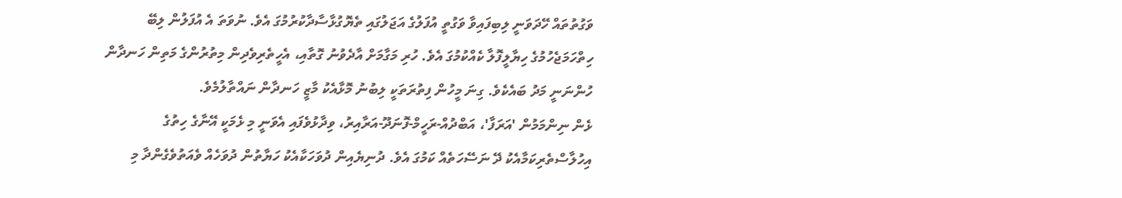ވަގުތުތައް ހޭދަވަނީ ލިބިފައިވާ ވަގުތީ އުފަލުގެ އަޖަލުގައި ތެޔޮގުޅާސާދާކުރުމުގަ އެވެ. ނުވަތަ އެ އުފަލުން ލިބޭ ހިތްހަމަޖެހުމުގެ ހިޔާލީފޮލާ ކެއްކުމުގަ އެވެ. ހުރި މަގާމަށް އާދެވުނު ގޮތާއި، އެހީތެރިވެދިން މިތުރުންގެ މަތިން ހަނދާން ހުންނަނީ މަދު ބައެކެވެ. ގިނަ މީހުން ފިތުރަތަކީ ލިބުނު މޮޅާއެކު މާޒީ ހަނދާން ނައްތާލުމެވެ.
ޅެން ނިންމަމުން 'އަރަފާ'، އަބްދުއް-ރަހީމް-ފޮނަދޫ-އަރާއިރު، ވިދާޅުވެފައި އެވަނީ މި ޅެމަކީ އޭނާގެ ހިތުގެ އިހުލާސްތެރިކަމާއެކު ދޭ ނަސޭހަތެއް ކަމުގަ އެވެ. ދުނިޔެއިން ދުވަހަކާއެކު ހަޔާތުން ދުވަހެއް ވެއަތުވެގެންދާ މި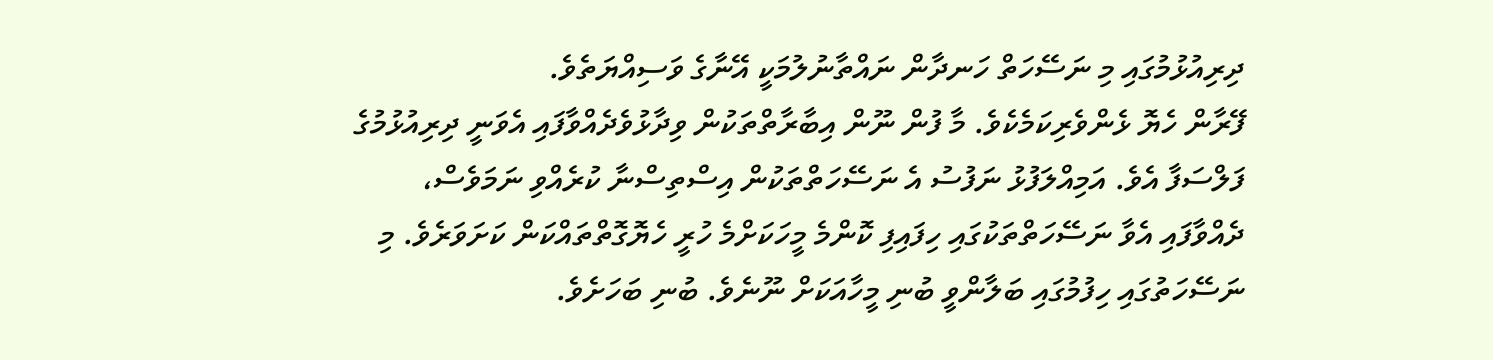ދިރިއުޅުމުގައި މި ނަސޭހަތް ހަނދާން ނައްތާނުލުމަކީ އޭނާގެ ވަސިއްޔަތެވެ.
ފޭރާން ހެޔޮ ޅެންވެރިކަމެކެވެ. މާ ފުން ނޫން އިބާރާތްތަކުން ވިދާޅުވެދެއްވާފައި އެވަނީ ދިރިއުޅުމުގެ ފަލްސަފާ އެވެ. އަމިއްލަފުޅު ނަފުސު އެ ނަސޭހަތްތަކުން އިސްތިސްނާ ކުރެއްވި ނަމަވެސް، ދެއްވާފައި އެވާ ނަސޭހަތްތަކުގައި ހިފައިފި ކޮންމެ މީހަކަށްމެ ހުރީ ހެޔޮގޮތްތައްކަން ކަށަވަރެވެ. މި ނަސޭހަތުގައި ހިފުމުގައި ބަލާންވީ ބުނި މީހާއަކަށް ނޫނެވެ. ބުނި ބަހަށެވެ.